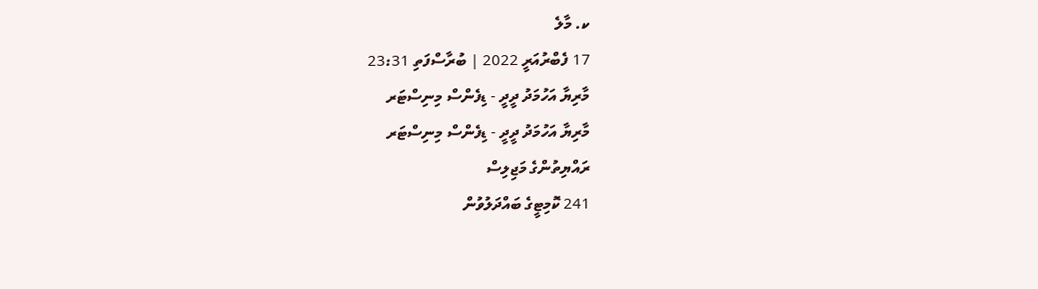ކ. މާލެ
17 ފެބްރުއަރީ 2022 | ބުރާސްފަތި 23:31
މާރިޔާ އަހުމަދު ދީދީ - ޑިފެންސް މިނިސްޓަރ
މާރިޔާ އަހުމަދު ދީދީ - ޑިފެންސް މިނިސްޓަރ
ރައްޔިތުންގެ މަޖިލިސް
241 ކޮމިޓީގެ ބައްދަލުވުން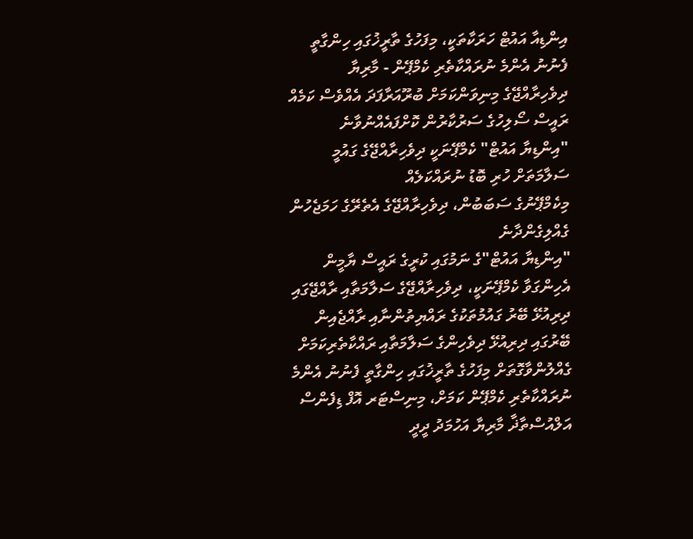އިންޑިއާ އައުޓް ހަރަކާތަކީ، މިފަހުގެ ތާރީޚުގައި ހިންގާތީ ފެނުނު އެންމެ ނުރައްކާތެރި ކެމްޕޭން - މާރިޔާ
ދިވެހިރާއްޖޭގެ މިނިވަންކަމަށް ބުރޫއަރާފަދަ އެއްވެސް ކަމެއް ރައީސް ސޯލިހުގެ ސަރުކާރުން ކޮށްފައެއްނުވާނެ
"އިންޑިޔާ އައުޓް" ކެމްޕޭނަކީ ދިވެހިރާއްޖޭގެ ގައުމީ ސަލާމަތަށް ހުރި ބޮޑު ނުރައްކަލެއް
މިކެމްޕޭނުގެ ސަބަބުން، ދިވެހިރާއްޖޭގެ އެތެރޭގެ ހަމަޖެހުން ގެއްލިގެންދާނެ
"އިންޑިޔާ އައުޓް"ގެ ނަމުގައި ކުރީގެ ރައީސް ޔާމީން އެހިންގަވާ ކެމްޕޭނަކީ، ދިވެހިރާއްޖޭގެ ސަލާމަތާއި ރާއްޖޭގައި ދިރިއުޅޭ ބޭރު ގައުމުތަކުގެ ރައްޔިތުންނާއި ރާއްޖެއިން ބޭރުގައި ދިރިއުޅޭ ދިވެހިންގެ ސަލާމަތާއި ރައްކާތެރިކަމަށް ގެއްލުންވާގޮތަށް މިފަހުގެ ތާރީޚުގައި ހިންގާތީ ފެނުނު އެންމެ ނުރައްކާތެރި ކެމްޕޭން ކަމަށް، މިނިސްޓަރ އޮފް ޑިފެންސް އަލްއުސްތާޛާ މާރިޔާ އަހުމަދު ދީދީ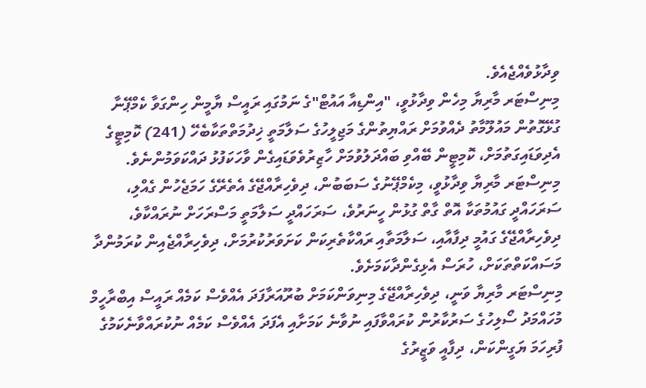ވިދާޅުވެއްޖެއެވެ.
މިނިސްޓަރ މާރިޔާ މިހެން ވިދާޅުވީ، "އިންޑިއާ އައުޓް"ގެ ނަމުގައި ރައީސް ޔާމީން ހިންގަވާ ކެމްޕޭނާ ގުޅޭގޮތުން މައުލޫމާތު ދެއްވުމަށް ރައްޔިތުންގެ މަޖިލީހުގެ ސަލާމަތީ ޚިދުމަތްތަކާބެހޭ (241) ކޮމިޓީގެ އެދިވަޑައިގަތުމަށް، ކޮމިޓީން ބޭއްވި ބައްދަލުވުމަށް ހާޒިރުވެވަޑައިގެން ވާހަކަފުޅު ދައްކަވަމުންނެވެ.
މިނިސްޓަރ މާރިޔާ ވިދާޅުވީ، މިކެމްޕޭނުގެ ސަބަބުން، ދިވެހިރާއްޖޭގެ އެތެރޭގެ ހަމަޖެހުން ގެއްލި، ސަރަހައްދީ ގައުމުތަކާ އޮތް ގާތް ގުޅުން ހީނަރުވެ، ސަރަހައްދީ ސަލާމަތީ މަސްރަހަށް ނުރައްކާވެ، ދިވެހިރާއްޖޭގެ ގައުމީ ދިފާއާއި، ސަލާމަތާއި ރައްކާތެރިކަން ކަށަވަރުކުރުމަށް، ދިވެހިރާއްޖެއިން ކުރަމުންދާ މަސައްކަތްތަކަށް، ހުރަސް އެޅިގެންދާކަމަށެވެ.
މިނިސްޓަރ މާރިޔާ ވަނީ، ދިވެހިރާއްޖޭގެ މިނިވަންކަމަށް ބުރޫއަރާފަދަ އެއްވެސް ކަމެއް ރައީސް އިބްރާހީމް މުހައްމަދު ސޯލިހުގެ ސަރުކާރުން ކުރައްވާފައި ނުވާނެ ކަމަށާއި އެފަދަ އެއްވެސް ކަމެއް ނުކުރައްވާނެކަމުގެ ފުރިހަމަ ޔަގީންކަން، ދިފާއީ ވަޒީރުގެ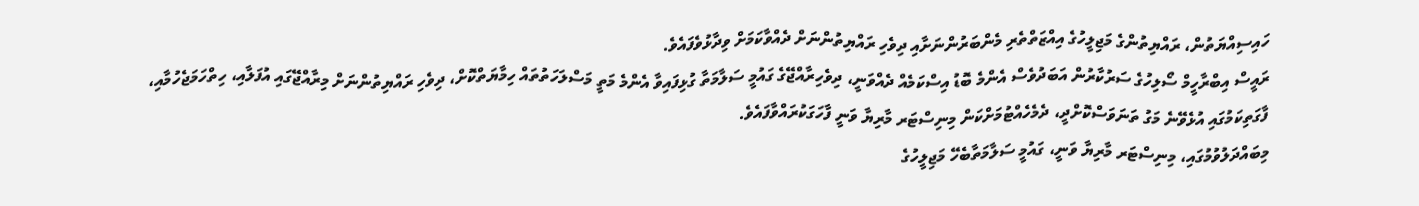ހައިސިއްޔަތުން، ރައްޔިތުންގެ މަޖިލީހުގެ އިއްޒަތްތެރި މެންބަރުންނަށާއި ދިވެހި ރައްޔިތުންނަށް ދެއްވާކަމަށް ވިދާޅުވެފައެވެ.
ރައީސް އިބްރާހީމް ސޯލިހުގެ ސަރުކާރުން އަބަދުވެސް އެންމެ ބޮޑު އިސްކަމެއް ދެއްވަނީ، ދިވެހިރާއްޖޭގެ ގައުމީ ސަލާމަތާ ގުޅިފައިވާ އެންމެ މަތީ މަސްލަހަތުތައް ހިމާޔަތްކޮށް، ދިވެހި ރައްޔިތުންނަށް މިރާއްޖޭގައި އުފަލާއި، ހިތްހަމަޖެހުމާއި، ފާގަތިކަމުގައި އުޅެވޭނެ މަގު ތަނަވަސްކޮށްދީ، ދެމެހެއްޓުމަށްކަން މިނިސްޓަރ މާރިޔާ ވަނީ ފާހަގަކުރައްވާފައެވެ.
މިބައްދަލުވުމުގައި، މިނިސްޓަރ މާރިޔާ ވަނީ، ގައުމީ ސަލާމަތާބެހޭ މަޖިލީހުގެ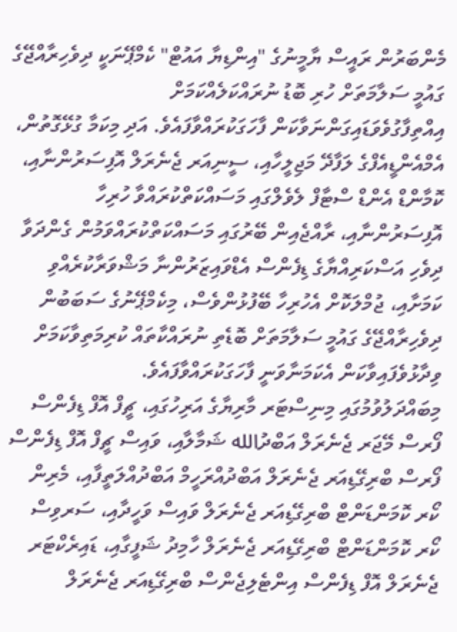މެންބަރުން ރައީސް ޔާމީނުގެ "އިންޑިޔާ އައުޓް" ކެމްޕޭނަކީ ދިވެހިރާއްޖޭގެ ގައުމީ ސަލާމަތަށް ހުރި ބޮޑު ނުރައްކަލެއްކަމަށް އިއްތިފާގުވެވަޑައިގަންނަވާކަން ފާހަގަކުރައްވާފައެވެ. އަދި މިކަމާ ގުޅޭގޮތުން، އެމްއެންޑީއެފްގެ ލަފާދޭ މަޖިލީހާއި، ސީނިއަރ ޖެނެރަލް އޮފިސަރުންނާއި، ކޮމާންޑް އެންޑް ސްޓާފް ލެވެލްގައި މަސައްކަތްކުރައްވާ ހުރިހާ އޮފިސަރުންނާއި، ރާއްޖެއިން ބޭރުގައި މަސައްކަތްކުރައްވަމުން ގެންދަވާ ދިވެހި އަސްކަރިއްޔާގެ ޑިފެންސް އެޑްވައިޒަރުންނާ މަޝްވަރާކުރެއްވި ކަމަށާއި، ޖުމްލަކޮށް އެހުރިހާ ބޭފުޅުންވެސް، މިކެމްޕޭނުގެ ސަބަބުން ދިވެހިރާއްޖޭގެ ގައުމީ ސަލާމަތަށް ބޮޑެތި ނުރައްކާތައް ކުރިމަތިވާކަމަށް ވިދާޅުވެފައިވާކަން އެކަމަނާވަނީ ފާހަގަކުރައްވާފައެވެ.
މިބައްދަލުވުމުގައި މިނިސްޓަރ މާރިޔާގެ އަރިހުގައި، ޗީފް އޮފް ޑިފެންސް ފޯރސް މޭޖަރ ޖެނެރަލް އަބްދުالله ޝަމާލާއި، ވައިސް ޗީފް އޮފް ޑިފެންސް ފޯރސް ބްރިގޭޑިއަރ ޖެނެރަލް އަބްދުއްރަހީމް އަބްދުއްލަތީފާއި، މެރިން ކޯރ ކޮމަންޑަންޓް ބްރިގޭޑިއަރ ޖެނެރަލް ވައިސް ވަހީދާއި، ސަރވިސް ކޯރ ކޮމަންޑަންޓް ބްރިގޭޑިއަރ ޖެނެރަލް ހާމިދު ޝަފީގާއި، ޑައިރެކްޓަރ ޖެނެރަލް އޮފް ޑިފެންސް އިންޓެލިޖެންސް ބްރިގޭޑިއަރ ޖެނެރަލް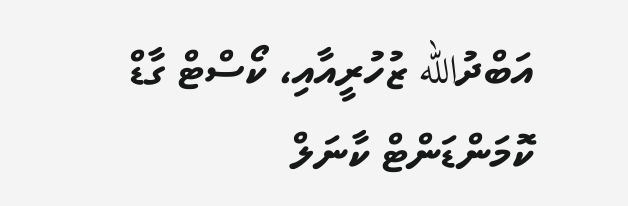އަބްދުالله ޒުހުރީއާއި، ކޯސްޓް ގާޑް ކޮމަންޑަންޓް ކާނަލް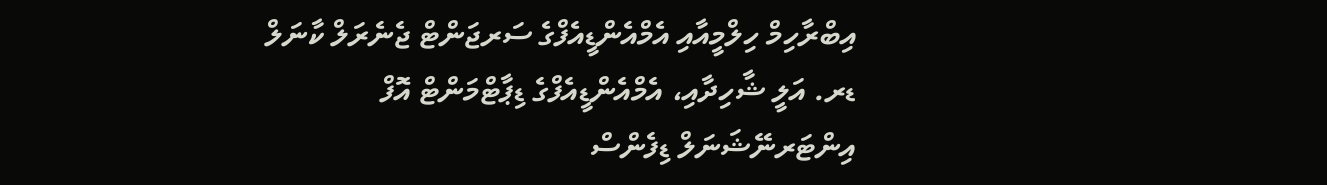އިބްރާހިމް ހިލްމީއާއި އެމްއެންޑީއެފްގެ ސަރޖަންޓް ޖެނެރަލް ކާނަލް ޑރ. އަލީ ޝާހިދާއި، އެމްއެންޑީއެފްގެ ޑިޕާޓްމަންޓް އޮފް އިންޓަރނޭޝަނަލް ޑިފެންސް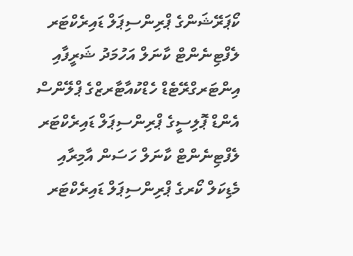ކޯޕަރޭޝަންގެ ޕްރިންސިޕަލް ޑައިރެކްޓަރ ލެފްޓިނެންޓް ކާނަލް އަހުމަދު ޝަރީފާއި އިންޓަރގްރޭޓެޑް ހެޑްކުއާޓާރޒްގެ ޕްލޭންސް އެންޑް ޕޮލިސީގެ ޕްރިންސިޕަލް ޑައިރެކްޓަރ ލެފްޓިނެންޓް ކާނަލް ހަސަން އާމިރާއި މެޑިކަލް ކޯރގެ ޕްރިންސިޕަލް ޑައިރެކްޓަރ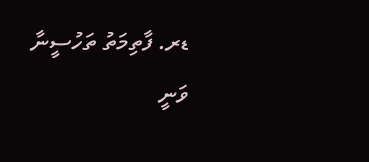ޑރ. ފާތިމަތު ތަހުސީނާ ވަނީ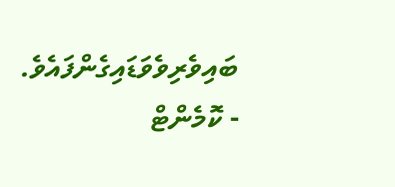ބައިވެރިވެވަޑައިގެންފައެވެ.
- ކޮމެންޓް